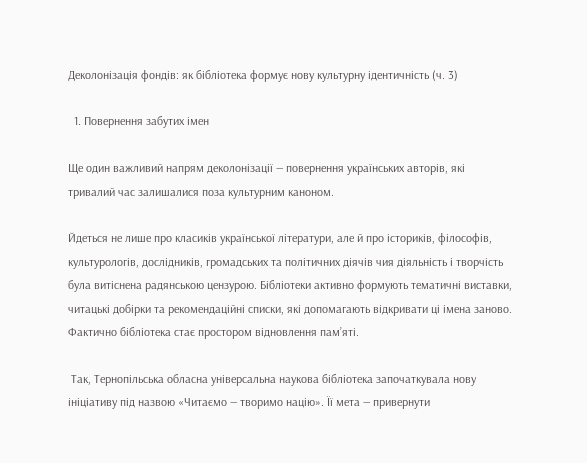Деколонізація фондів: як бібліотека формує нову культурну ідентичність (ч. 3)

  1. Повернення забутих імен

Ще один важливий напрям деколонізації — повернення українських авторів, які тривалий час залишалися поза культурним каноном.

Йдеться не лише про класиків української літератури, але й про істориків, філософів, культурологів, дослідників, громадських та політичних діячів чия діяльність і творчість була витіснена радянською цензурою. Бібліотеки активно формують тематичні виставки, читацькі добірки та рекомендаційні списки, які допомагають відкривати ці імена заново. Фактично бібліотека стає простором відновлення пам’яті.

 Так, Тернопільська обласна універсальна наукова бібліотека започаткувала нову ініціативу під назвою «Читаємо — творимо націю». Її мета — привернути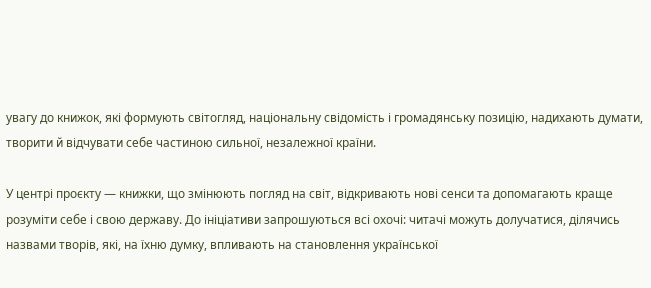увагу до книжок, які формують світогляд, національну свідомість і громадянську позицію, надихають думати, творити й відчувати себе частиною сильної, незалежної країни.

У центрі проєкту — книжки, що змінюють погляд на світ, відкривають нові сенси та допомагають краще розуміти себе і свою державу. До ініціативи запрошуються всі охочі: читачі можуть долучатися, ділячись назвами творів, які, на їхню думку, впливають на становлення української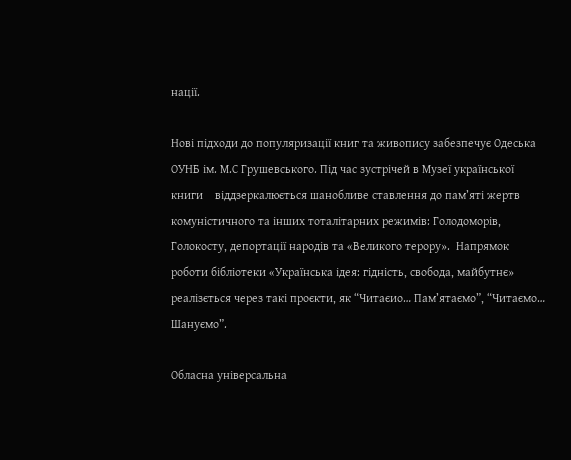нації.

Нові підходи до популяризації книг та живопису забезпечує Одеська ОУНБ ім. М.С Грушевського. Під час зустрічей в Музеї української книги    віддзеркалюється шанобливе ставлення до пам’яті жертв комуністичного та інших тоталітарних режимів: Голодоморів, Голокосту, депортації народів та «Великого терору».  Напрямок роботи бібліотеки «Українська ідея: гідність, свобода, майбутнє» реалізється через такі проєкти, як “Читаєио… Пам’ятаємо”, “Читаємо… Шануємо”.

Обласна універсальна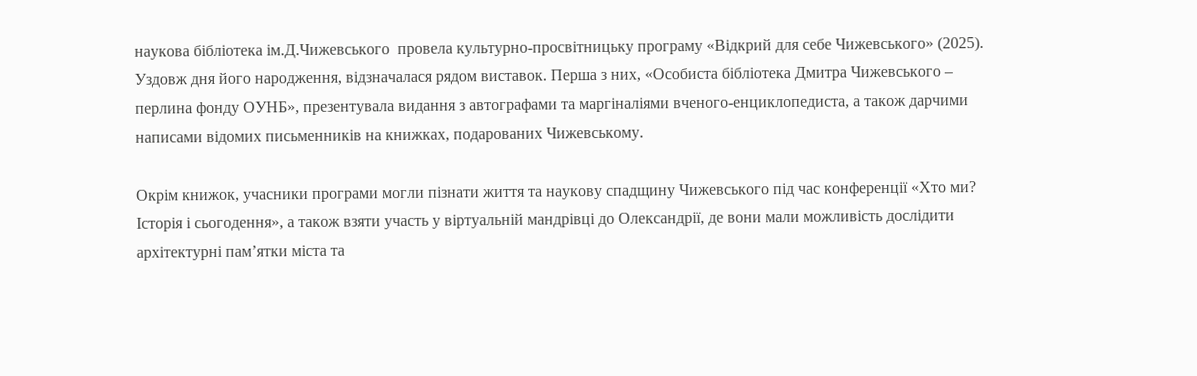наукова бібліотека ім.Д.Чижевського  провела культурно-просвітницьку програму «Відкрий для себе Чижевського» (2025). Уздовж дня його народження, відзначалася рядом виставок. Перша з них, «Особиста бібліотека Дмитра Чижевського – перлина фонду ОУНБ», презентувала видання з автографами та маргіналіями вченого-енциклопедиста, а також дарчими написами відомих письменників на книжках, подарованих Чижевському.

Окрім книжок, учасники програми могли пізнати життя та наукову спадщину Чижевського під час конференції «Хто ми? Історія і сьогодення», а також взяти участь у віртуальній мандрівці до Олександрії, де вони мали можливість дослідити архітектурні пам’ятки міста та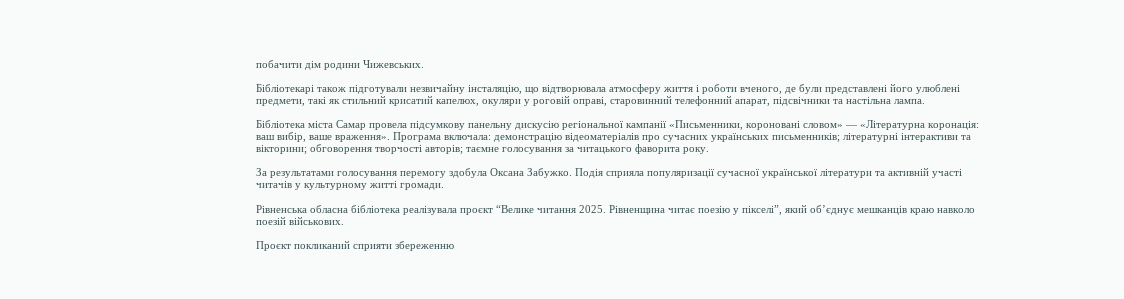побачити дім родини Чижевських.

Бібліотекарі також підготували незвичайну інсталяцію, що відтворювала атмосферу життя і роботи вченого, де були представлені його улюблені предмети, такі як стильний крисатий капелюх, окуляри у роговій оправі, старовинний телефонний апарат, підсвічники та настільна лампа.

Бібліотека міста Самар провела підсумкову панельну дискусію регіональної кампанії «Письменники, короновані словом» — «Літературна коронація: ваш вибір, ваше враження». Програма включала: демонстрацію відеоматеріалів про сучасних українських письменників; літературні інтерактиви та вікторини; обговорення творчості авторів; таємне голосування за читацького фаворита року.

За результатами голосування перемогу здобула Оксана Забужко. Подія сприяла популяризації сучасної української літератури та активній участі читачів у культурному житті громади.

Рівненська обласна бібліотека реалізувала проєкт “Велике читання 2025. Рівненщина читає поезію у пікселі”, який об’єднує мешканців краю навколо поезій військових.

Проєкт покликаний сприяти збереженню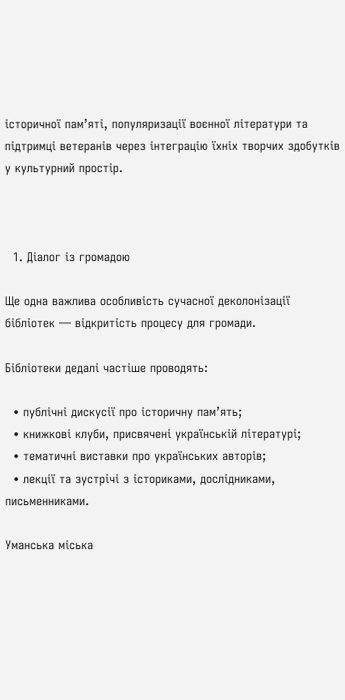історичної пам’яті, популяризації воєнної літератури та підтримці ветеранів через інтеграцію їхніх творчих здобутків у культурний простір.



  1. Діалог із громадою

Ще одна важлива особливість сучасної деколонізації бібліотек — відкритість процесу для громади.

Бібліотеки дедалі частіше проводять:

  • публічні дискусії про історичну пам’ять;
  • книжкові клуби, присвячені українській літературі;
  • тематичні виставки про українських авторів;
  • лекції та зустрічі з істориками, дослідниками, письменниками.

Уманська міська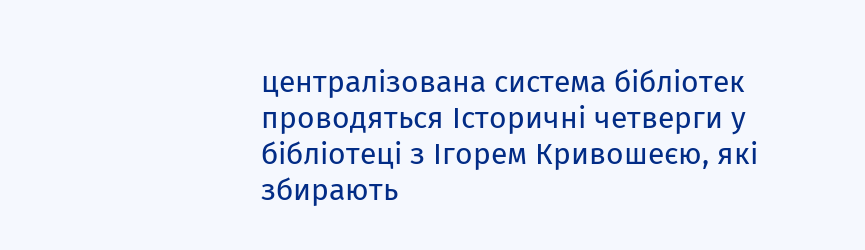централізована система бібліотек проводяться Історичні четверги у бібліотеці з Ігорем Кривошеєю, які збирають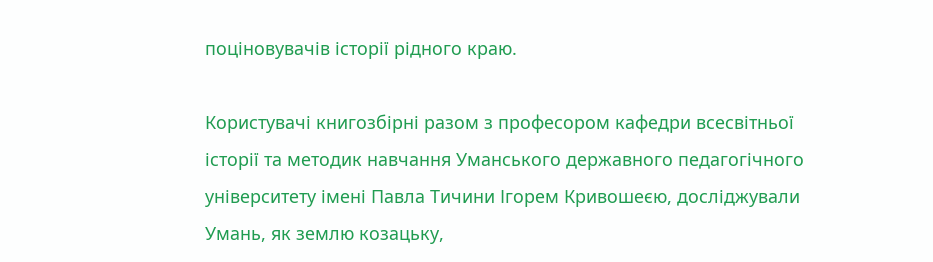поціновувачів історії рідного краю.

Користувачі книгозбірні разом з професором кафедри всесвітньої історії та методик навчання Уманського державного педагогічного університету імені Павла Тичини Ігорем Кривошеєю, досліджували Умань, як землю козацьку,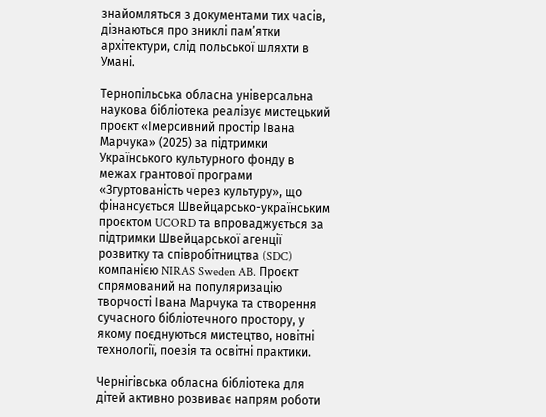знайомляться з документами тих часів, дізнаються про зниклі пам’ятки архітектури, слід польської шляхти в Умані.

Тернопільська обласна універсальна наукова бібліотека реалізує мистецький проєкт «Імерсивний простір Івана Марчука» (2025) за підтримки Українського культурного фонду в межах грантової програми «Згуртованість через культуру», що фінансується Швейцарсько-українським проєктом UCORD та впроваджується за підтримки Швейцарської агенції розвитку та співробітництва (SDC) компанією NIRAS Sweden AB. Проєкт спрямований на популяризацію творчості Івана Марчука та створення сучасного бібліотечного простору, у якому поєднуються мистецтво, новітні технології, поезія та освітні практики.

Чернігівська обласна бібліотека для дітей активно розвиває напрям роботи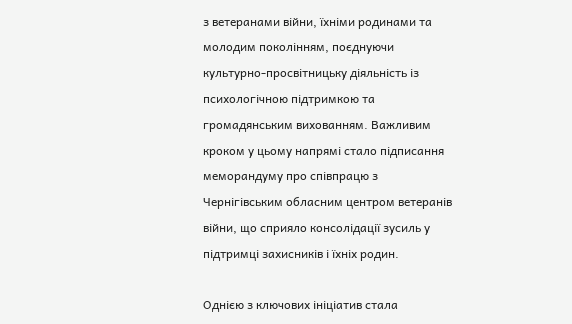з ветеранами війни, їхніми родинами та молодим поколінням, поєднуючи культурно-просвітницьку діяльність із психологічною підтримкою та громадянським вихованням. Важливим кроком у цьому напрямі стало підписання меморандуму про співпрацю з Чернігівським обласним центром ветеранів війни, що сприяло консолідації зусиль у підтримці захисників і їхніх родин.

Однією з ключових ініціатив стала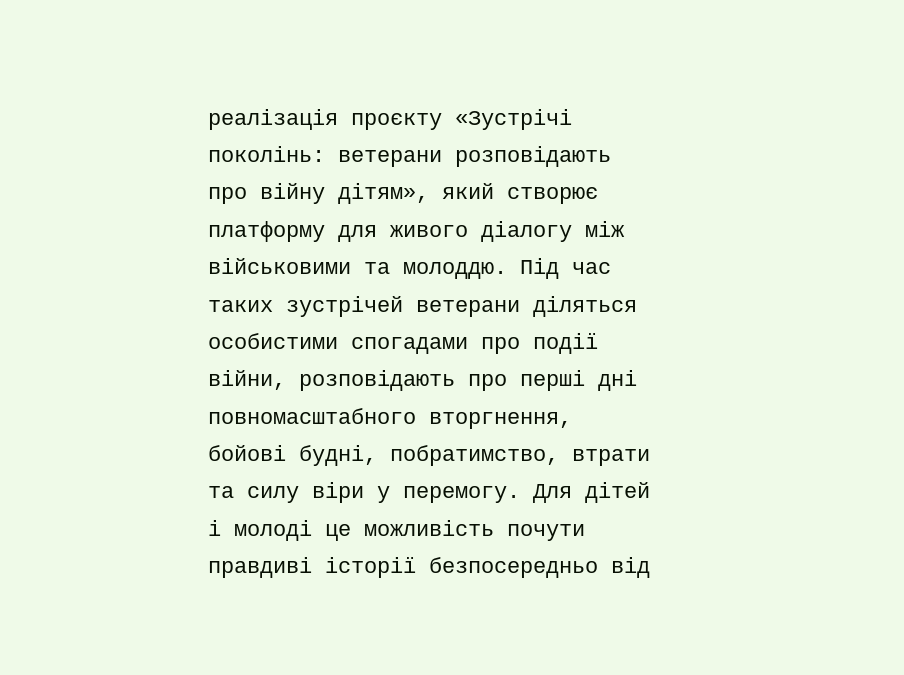реалізація проєкту «Зустрічі поколінь: ветерани розповідають про війну дітям», який створює платформу для живого діалогу між військовими та молоддю. Під час таких зустрічей ветерани діляться особистими спогадами про події війни, розповідають про перші дні повномасштабного вторгнення, бойові будні, побратимство, втрати та силу віри у перемогу. Для дітей і молоді це можливість почути правдиві історії безпосередньо від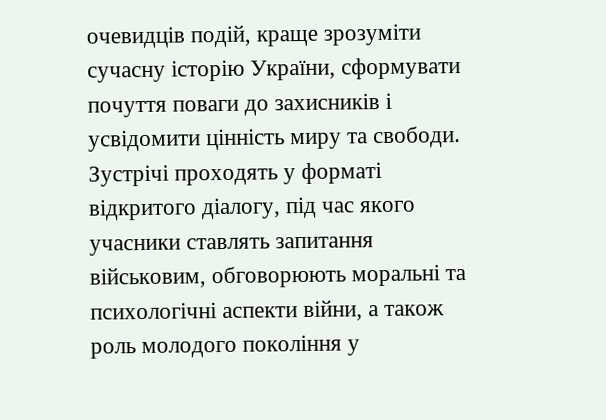очевидців подій, краще зрозуміти сучасну історію України, сформувати почуття поваги до захисників і усвідомити цінність миру та свободи. Зустрічі проходять у форматі відкритого діалогу, під час якого учасники ставлять запитання військовим, обговорюють моральні та психологічні аспекти війни, а також роль молодого покоління у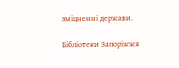зміцненні держави.

Бібліотеки Запоріжжя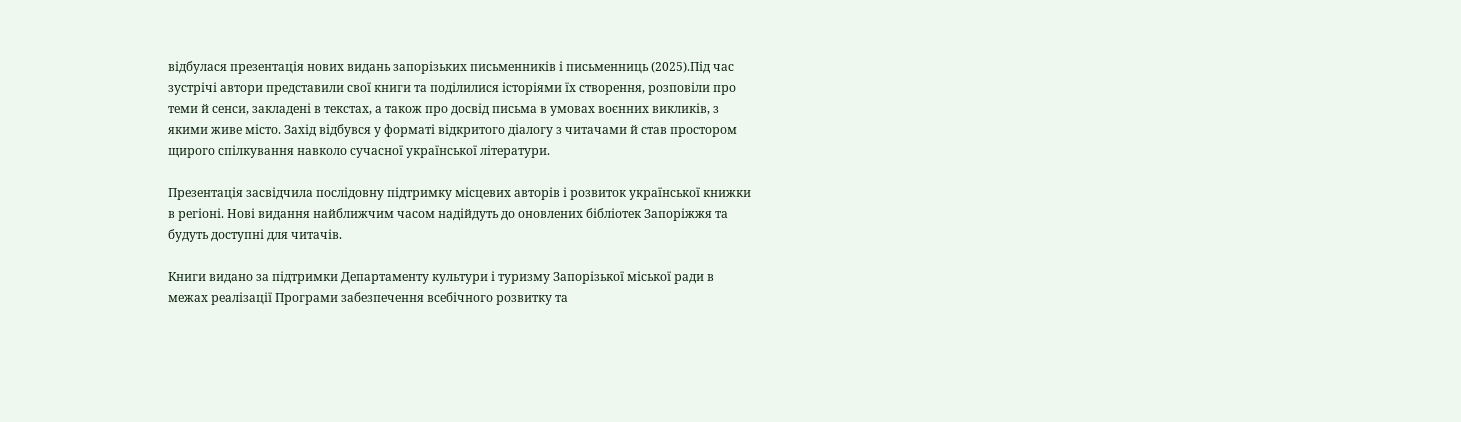відбулася презентація нових видань запорізьких письменників і письменниць (2025).Під час зустрічі автори представили свої книги та поділилися історіями їх створення, розповіли про теми й сенси, закладені в текстах, а також про досвід письма в умовах воєнних викликів, з якими живе місто. Захід відбувся у форматі відкритого діалогу з читачами й став простором щирого спілкування навколо сучасної української літератури.

Презентація засвідчила послідовну підтримку місцевих авторів і розвиток української книжки в регіоні. Нові видання найближчим часом надійдуть до оновлених бібліотек Запоріжжя та будуть доступні для читачів.

Книги видано за підтримки Департаменту культури і туризму Запорізької міської ради в межах реалізації Програми забезпечення всебічного розвитку та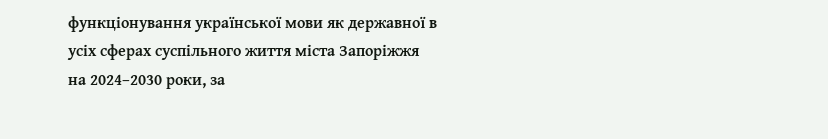функціонування української мови як державної в усіх сферах суспільного життя міста Запоріжжя на 2024–2030 роки, за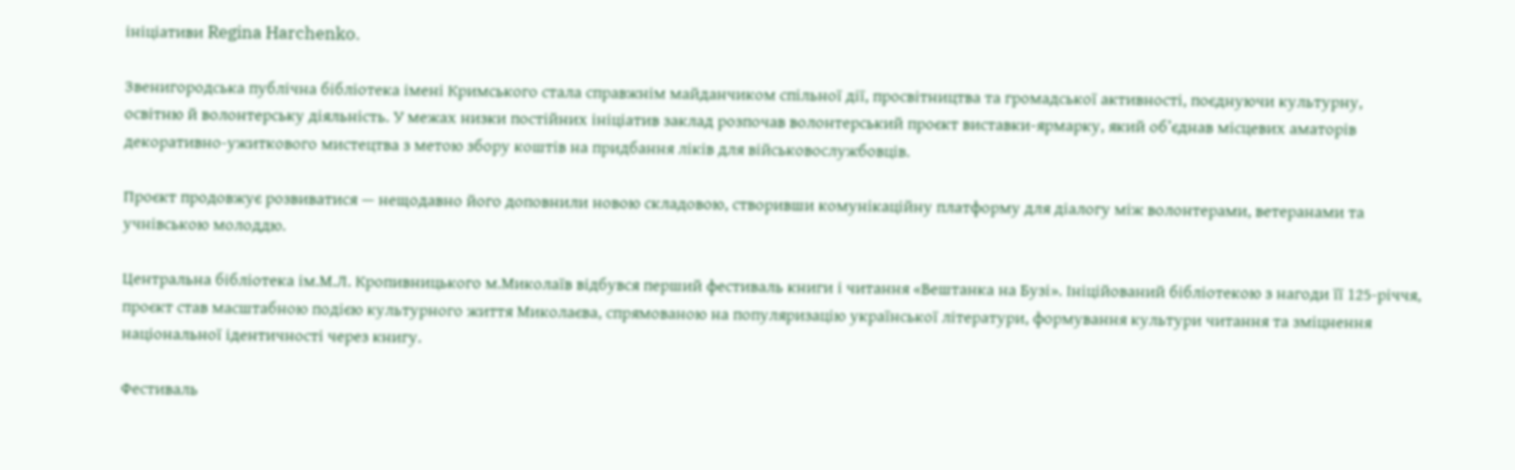ініціативи Regina Harchenko.

Звенигородська публічна бібліотека імені Кримського стала справжнім майданчиком спільної дії, просвітництва та громадської активності, поєднуючи культурну, освітню й волонтерську діяльність. У межах низки постійних ініціатив заклад розпочав волонтерський проєкт виставки-ярмарку, який об’єднав місцевих аматорів декоративно-ужиткового мистецтва з метою збору коштів на придбання ліків для військовослужбовців.

Проєкт продовжує розвиватися — нещодавно його доповнили новою складовою, створивши комунікаційну платформу для діалогу між волонтерами, ветеранами та учнівською молоддю.

Центральна бібліотека ім.М.Л. Кропивницького м.Миколаїв відбувся перший фестиваль книги і читання «Вештанка на Бузі». Ініційований бібліотекою з нагоди її 125-річчя, проєкт став масштабною подією культурного життя Миколаєва, спрямованою на популяризацію української літератури, формування культури читання та зміцнення національної ідентичності через книгу.

Фестиваль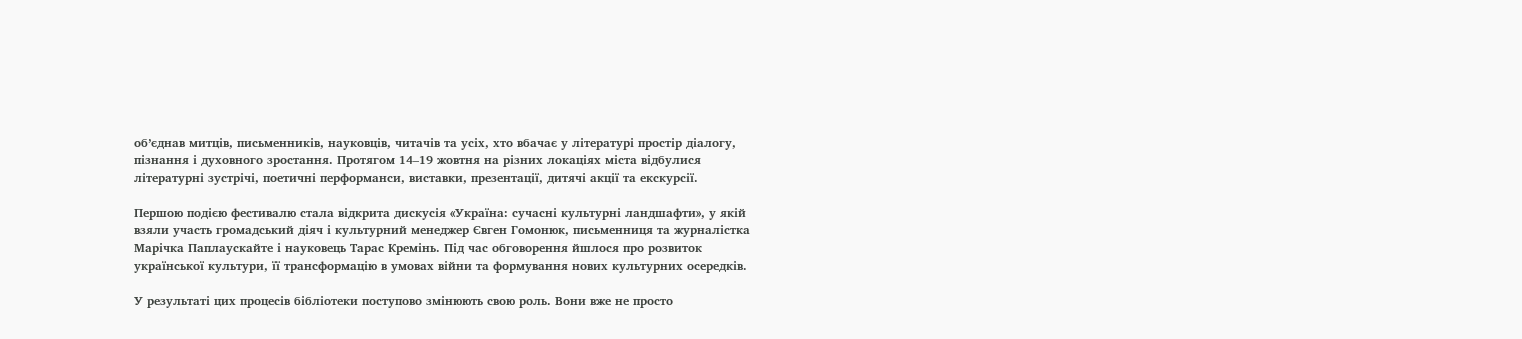об’єднав митців, письменників, науковців, читачів та усіх, хто вбачає у літературі простір діалогу, пізнання і духовного зростання. Протягом 14–19 жовтня на різних локаціях міста відбулися літературні зустрічі, поетичні перформанси, виставки, презентації, дитячі акції та екскурсії.

Першою подією фестивалю стала відкрита дискусія «Україна: сучасні культурні ландшафти», у якій взяли участь громадський діяч і культурний менеджер Євген Гомонюк, письменниця та журналістка Марічка Паплаускайте і науковець Тарас Кремінь. Під час обговорення йшлося про розвиток української культури, її трансформацію в умовах війни та формування нових культурних осередків.

У результаті цих процесів бібліотеки поступово змінюють свою роль. Вони вже не просто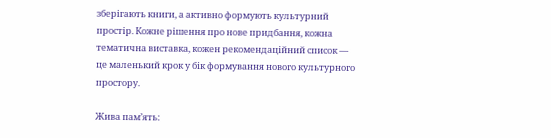зберігають книги, а активно формують культурний простір. Кожне рішення про нове придбання, кожна тематична виставка, кожен рекомендаційний список — це маленький крок у бік формування нового культурного простору.

Жива пам’ять: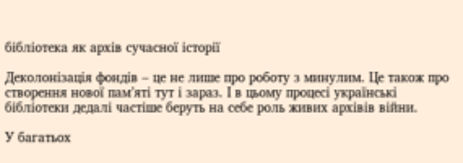бібліотека як архів сучасної історії

Деколонізація фондів – це не лише про роботу з минулим. Це також про створення нової пам’яті тут і зараз. І в цьому процесі українські бібліотеки дедалі частіше беруть на себе роль живих архівів війни.

У багатьох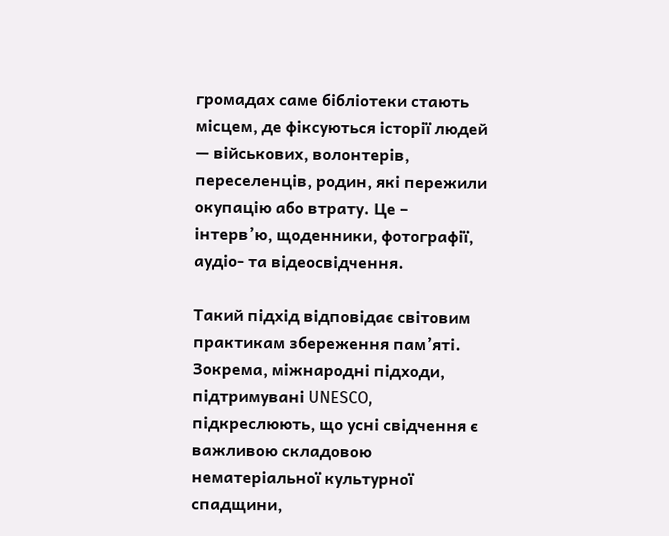громадах саме бібліотеки стають місцем, де фіксуються історії людей — військових, волонтерів, переселенців, родин, які пережили окупацію або втрату. Це –  інтерв’ю, щоденники, фотографії, аудіо- та відеосвідчення.

Такий підхід відповідає світовим практикам збереження пам’яті. Зокрема, міжнародні підходи, підтримувані UNESCO, підкреслюють, що усні свідчення є важливою складовою нематеріальної культурної спадщини,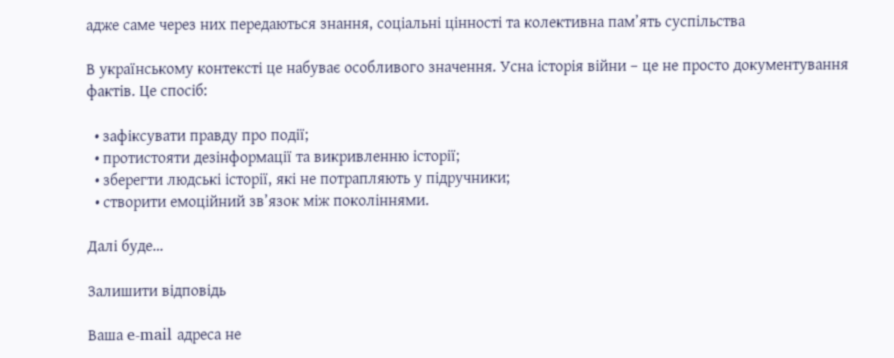адже саме через них передаються знання, соціальні цінності та колективна пам’ять суспільства

В українському контексті це набуває особливого значення. Усна історія війни – це не просто документування фактів. Це спосіб:

  • зафіксувати правду про події;
  • протистояти дезінформації та викривленню історії;
  • зберегти людські історії, які не потрапляють у підручники;
  • створити емоційний зв’язок між поколіннями.

Далі буде…

Залишити відповідь

Ваша e-mail адреса не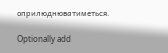оприлюднюватиметься.

Optionally add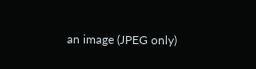an image (JPEG only)